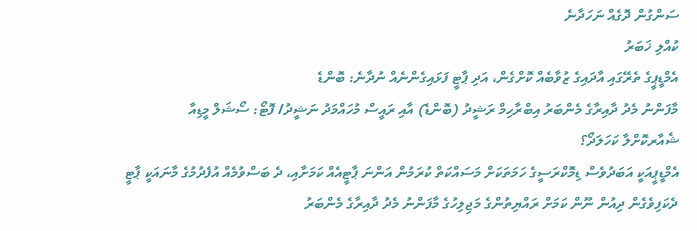ސަންގުން ދޮގެއް ނަހަދާނެ
ކުއްލި ޚަބަރު
އެމްޑީޕީގެ ތެރޭގައި އާދައިގެ ޒުވާބެއް ކޮށްގެން، އަދި ޕާޓީ ފަޅައިގެންނެއް ނުދާނެ: ބޮންޑެ
މާފަންނު މެދު ދާއިރާގެ މެންބަރު އިބްރާހިމް ރަޝީދު (ބޮންޑެ) އާއި ރައީސް މުހައްމަދު ނަޝީދު/ ފޮޓޯ: ސޯޝަލް މީޑިއާ
ޝެއާރކޮށްލާ ކަހަލަދޯ؟
އެމްޑީޕީއަކީ އަބަދުވެސް ޑިމޮކްރަސީގެ ހަމަތަކަށް މަސައްކަތް ކުރަމުން އަންނަ ޕާޓީއެއް ކަމަށާއި، ދެ ބަސްވުމެއް އުފެދުމުގެ މާނައަކީ ޕާޓީ ދެކަފިވެގެން ދިއުން ނޫން ކަމަށް ރައްޔިތުންގެ މަޖިލިހުގެ މާފަންނު މެދު ދާއިރާގެ މެންބަރު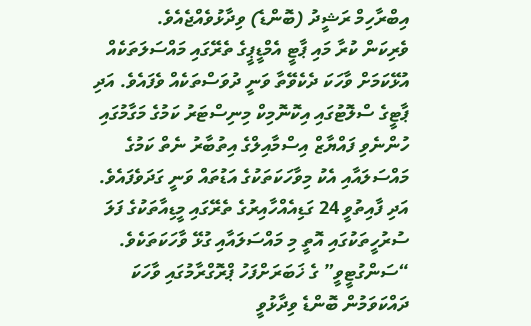އިބްރާހިމް ރަޝީދު (ބޮންޑެ) ވިދާޅުވެއްޖެއެވެ.
ވެރިކަން ކުރާ މައި ޕާޓީ އެމްޑީޕީގެ ތެރޭގައި މައްސަލަތަކެއް އުޅޭކަމަށް ވާހަކަ ދެކެވޭތާ ވަނީ ދުވަސްތަކެއް ވެފައެވެ. އަދި ޕާޓީގެ ސްލޮޓުގައި އިކޮނޮމިކް މިނިސްޓަރު ކަމުގެ މަގާމުގައި ހުންނެވި ފައްޔާޒް އިސްމާއިލްގެ އިތުބާރު ނެތް ކަމުގެ މައްސަލައާއި އެކު މިވާހަކަތަކުގެ އަޑުތައް ވަނީ ގަދަވެފައެވެ. އަދި ފާއިތުވީ 24 ގަޑިއެއްހާއިރުގެ ތެރޭގައި މީޑިއާތަކުގެ ފަލަ ސުރުހީތަކުގައި އޮތީ މި މައްސަލައާއި ގުޅޭ ވާހަކަތަކެވެ.
“ސަންގުޓީވީ” ގެ ޚަބަރަށްފަހު ޕްރޮގްރާމުގައި ވާހަކަ ދައްކަވަމުން ބޮންޑެ ވިދާޅުވީ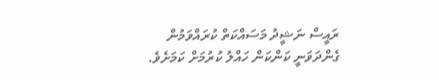ރައީސް ނަޝީދު މަސައްކަތް ކުރައްވަމުން ގެންދަވަނީ ކަންކަން ހައްލު ކުރުމަށް ކަމަށެވެ.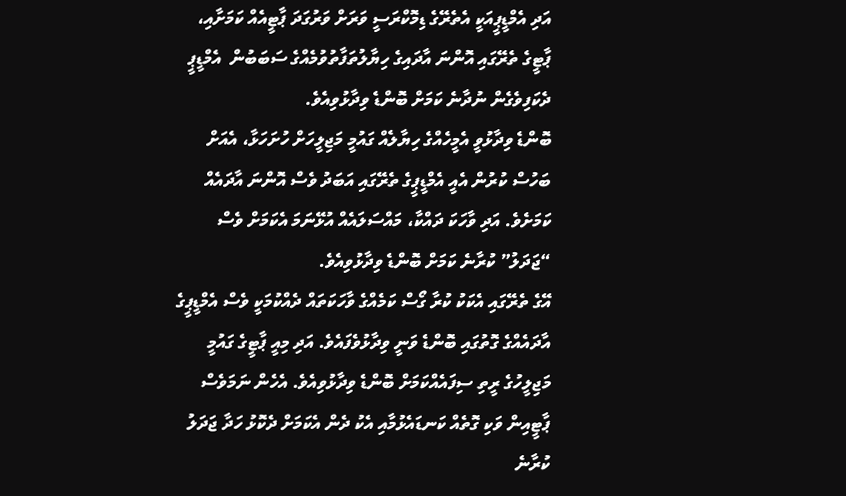އަދި އެމްޑީޕީއަކީ އެތެރޭގެ ޑިމޮކްރަސީ ވަރަށް ވަރުގަދަ ޕާޓީއެއް ކަމަށާއި، ޕާޓީގެ ތެރޭގައި އޮންނަ އާދައިގެ ހިޔާލުތަފާތުވުމެއްގެ ސަބަބުން  އެމްޑީޕީ ދެކަފިވެގެން ނުދާނެ ކަމަށް ބޮންޑެ ވިދާޅުވިއެވެ.
ބޮންޑެ ވިދާޅުވީ އެމީހެއްގެ ހިޔާލެއް ގައުމީ މަޖިލީހަށް ހުށަހަޅާ، އެއަށް ބަހުސް ކުރުން އެއީ އެމްޑީޕީގެ ތެރޭގައި އަބަދު ވެސް އޮންނަ އާދައެއް ކަމަށެވެ. އަދި ވާހަކަ ދައްކާ، މައްސަލައެއް އުޅޭނަމަ އެކަމަށް ވެސް “ޖަދަލު” ކުރާނެ ކަމަށް ބޮންޑެ ވިދާޅުވިއެވެ.
އޭގެ ތެރޭގައި އެކަކު ކުރާ ގޯސް ކަމެއްގެ ވާހަކަތައް ދެއްކުމަކީ ވެސް އެމްޑީޕީގެ އާދައެއްގެ ގޮތުގައި ބޮންޑެ ވަނީ ވިދާޅުވެފައެވެ. އަދި މިއީ ޕާޓީގެ ގައުމީ މަޖިލީހުގެ ރީތި ސިފައެއްކަމަށް ބޮންޑެ ވިދާޅުވިއެވެ. އެހެން ނަމަވެސް ޕާޓީއިން ވަކި ގޮތެއް ކަނޑައެޅުމާއި އެކު ދެން އެކަމަށް ދެކޮޅު ހަދާ ޖަދަލު ކުރާނެ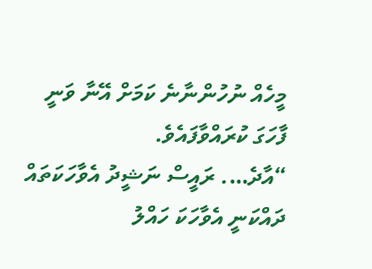މީހެއް ނުހުންނާނެ ކަމަށް އޭނާ ވަނީ ފާހަގަ ކުރައްވާފައެވެ.
“އާދެ…. ރައީސް ނަޝީދު އެވާހަކަތައް ދައްކަނީ އެވާހަކަ ހައްލު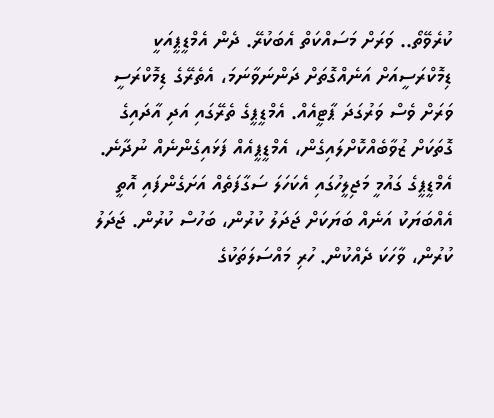ކުރެވޭތޯ.. ވަރަށް މަސައްކަތް އެބަކުރޭ. ދެން އެމްޑީޕީއަކީ ޑިމޮކްރަސީއަށް އަނެއްގޮތަށް ދަންނަވާނަމަ، އެތެރޭގެ ޑިމޮކްރަސީ ވަރަށް ވެސް ވަރުގަދަ ޕާޓީއެއް. އެމްޑީޕީގެ ތެރޭގައި އަދި އާދައިގެ ގޮތަކަށް ޒުވާބެއްކޮށްލައިގެން، އެމްޑީޕީއެއް ފަޅައިގެންނެއް ނުދާނެ. އެމްޑީޕީގެ ގައުމީ މަޖިލީހުގައި އެކަހަލަ ސަގާފަތެއް އަށަގެންފައި އޮތީ އެއްބަޔަކު އަނެއް ބަޔަކަށް ޖަދަލު ކުރުން، ބަހުސް ކުރުން. ޖަދަލު ކުރުން، ވާހަކަ ދެއްކުން. ހުރި މައްސަލަތަކުގެ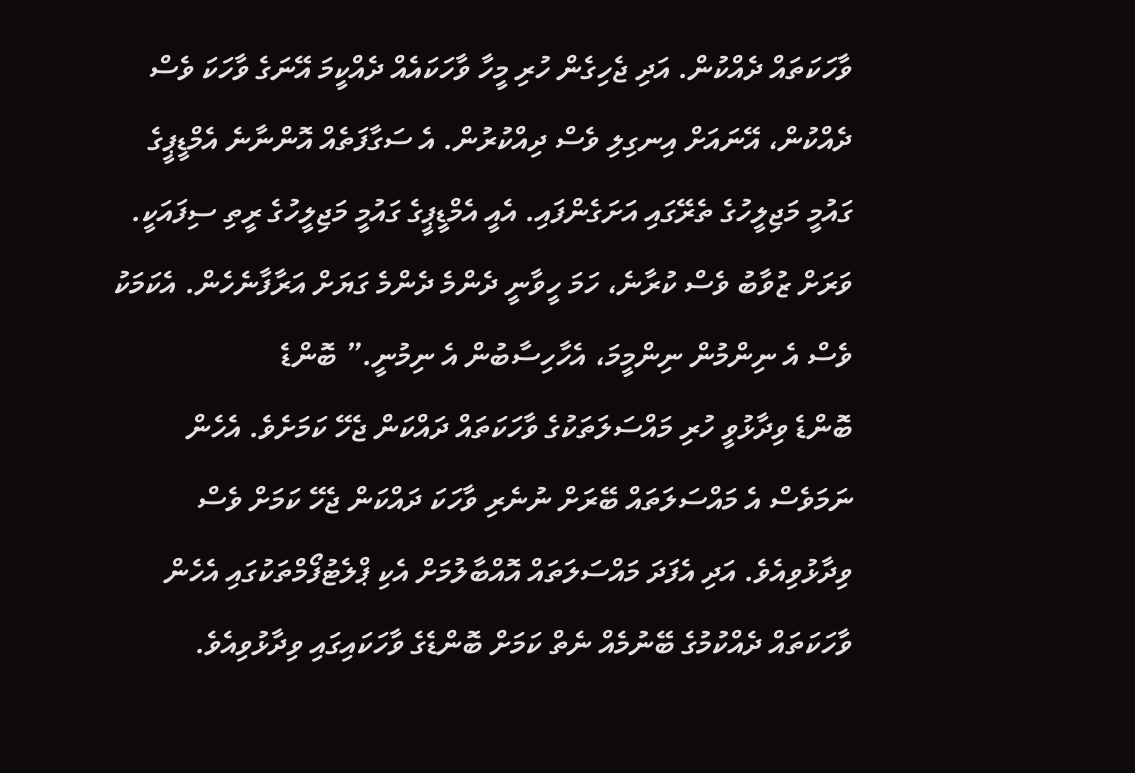ވާހަކަތައް ދެއްކުން. އަދި ޖެހިގެން ހުރި މީހާ ވާހަކައެއް ދެއްކީމަ އޭނަގެ ވާހަކަ ވެސް ދެއްކުން، އޭނައަށް އިނގިލި ވެސް ދިއްކުރުން. އެ ސަގާފަތެއް އޮންނާނެ އެމްޑީޕީގެ ގައުމީ މަޖިލީހުގެ ތެރޭގައި އަށަގެންފައި. އެއީ އެމްޑީޕީގެ ގައުމީ މަޖިލީހުގެ ރީތި ސިފައަކީ. ވަރަށް ޒުވާބު ވެސް ކުރާނެ، ހަމަ ހީވާނީ ދެންމެ ދެންމެ ގަޔަށް އަރާފާނެހެން. އެކަމަކު ވެސް އެ ނިންމުން ނިންމީމަ، އެހާހިސާބުން އެ ނިމުނީ.” ބޮންޑެ
ބޮންޑެ ވިދާޅުވީ ހުރި މައްސަލަތަކުގެ ވާހަކަތައް ދައްކަން ޖެހޭ ކަމަށެވެ. އެހެން ނަމަވެސް އެ މައްސަލަތައް ބޭރަށް ނުނެރި ވާހަކަ ދައްކަން ޖެހޭ ކަމަށް ވެސް ވިދާޅުވިއެވެ. އަދި އެފަދަ މައްސަލަތައް އޮއްބާލުމަށް އެކި ޕްލެޓުފޯމްތަކުގައި އެހެން ވާހަކަތައް ދެއްކުމުގެ ބޭނުމެއް ނެތް ކަމަށް ބޮންޑެގެ ވާހަކައިގައި ވިދާޅުވިއެވެ.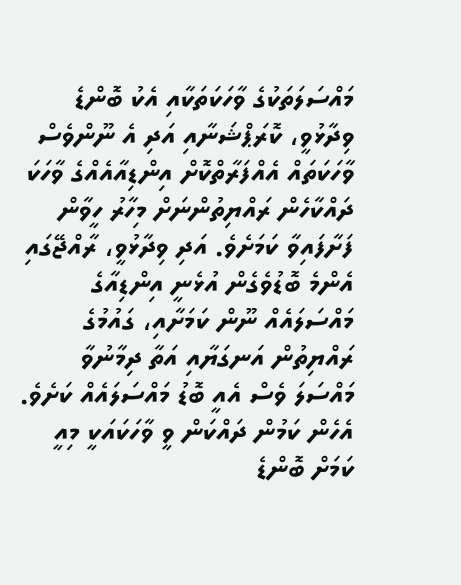މައްސަލަތަކުގެ ވާހަކަތަކާއި އެކު ބޮންޑެ ވިދާޅުވީ، ކޮރަޕްޝަނާއި އަދި އެ ނޫންވެސް ވާހަކަތައް އެއްފަރާތްކޮށް އިންޑިއާއެއްގެ ވާހަކަ ދައްކާހެން ރައްޔިތުންނަށް މިހާރު ހީވާން ފަށާފައިވާ ކަމަށެވެ. އަދި ވިދާޅުވީ، ރާއްޖޭގައި އެންމެ ބޮޑުވެގެން އުޅެނީ އިންޑިއާގެ މައްސަލައެއް ނޫން ކަމަށާއި، ގައުމުގެ ރައްޔިތުން އަނގަޔާއި އަތާ ދިމާނުވާ މައްސަލަ ވެސް އެއީ ބޮޑު މައްސަލައެއް ކަށެވެ. އެހެން ކަމުން ދައްކަން ވީ ވާހަކައަކީ މިއީ ކަމަށް ބޮންޑެ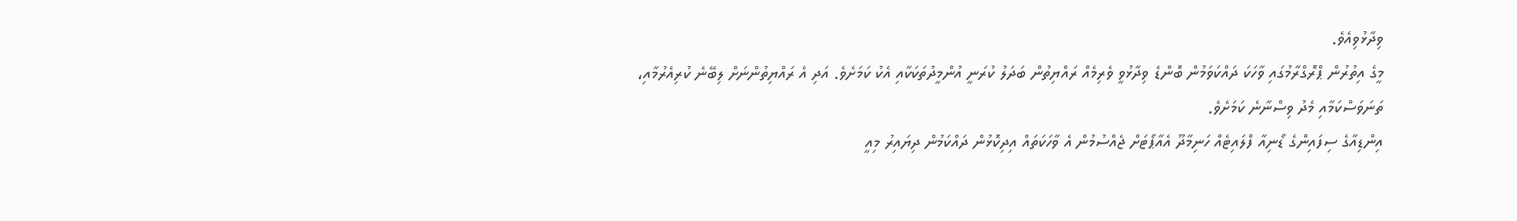ވިދާޅުވިއެވެ.
މީގެ އިތުރުން ޕްރޮގްރާމުގައި ވާހަކަ ދައްކަވަމުން ބޮންޑެ ވިދާޅުވީ ވެރިމެއް ރައްޔިތުން ބަދަލު ކުރަނީ އުންމީދުތަކަކާއި އެކު ކަމަށެވެ. އަދި އެ ރައްޔިތުންނަށް ލިބޭނެ ކުރިއެރުމާއި، ތަނަވަސްކަމާއި މެދު ވިސްނާނެ ކަމަށެވެ.
އިންޑިއާގެ ސިފައިންގެ ޑޯނިއާ ފްލައިޓެއް ހަނިމާދޫ އެއާޕޯޓަށް ޖެއްސުމުން އެ ވާހަކަތައް އިދިކޮޅުން ދައްކަމުން ދިޔައިރު މިއީ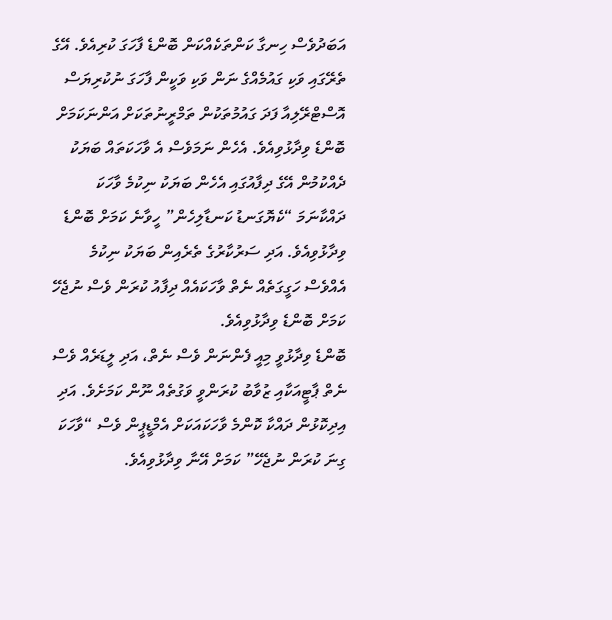އަބަދުވެސް ހިނގާ ކަންތަކެއްކަން ބޮންޑެ ފާހަގަ ކުރިއެވެ. އޭގެ ތެރޭގައި ވަކި ގައުމެއްގެ ނަން ވަކި ވަކީން ފާހަގަ ނުކުރިޔަސް އޮސްޓްރޭލިއާ ފަދަ ގައުމުތަކުން ތަމްރީނުތަކަށް އަންނަކަމަށް ބޮންޑެ ވިދާޅުވިއެވެ. އެހެން ނަމަވެސް އެ ވާހަކަތައް ބަޔަކު ދެއްކުމުން އޭގެ ދިފާއުގައި އެހެން ބަޔަކު ނިކުމެ ވާހަކަ ދައްކާނަމަ “ކެޔޮގަނޑު ކަނޑާލިހެން” ހީވާނެ ކަމަށް ބޮންޑެ ވިދާޅުވިއެވެ. އަދި ސަރުކާރުގެ ތެރެއިން ބަޔަކު ނިކުމެ އެއްވެސް ހަގީގަތެއް ނެތް ވާހަކައެއް ދިފާއު ކުރަން ވެސް ނުޖެހޭ ކަމަށް ބޮންޑެ ވިދާޅުވިއެވެ.
ބޮންޑެ ވިދާޅުވީ މިއީ ފެންނަން ވެސް ނެތް، އަދި ލީޑަރެއް ވެސް ނެތް ޕާޓީއަކާއި ޒުވާބު ކުރަންވީ ވަގުތެއް ނޫން ކަމަށެވެ. އަދި އިދިކޮޅުން ދައްކާ ކޮންމެ ވާހަކައަކަށް އެމްޑީޕީން ވެސް “ވާހަކަ ގިނަ ކުރަން ނުޖެހޭ” ކަމަށް އޭނާ ވިދާޅުވިއެވެ.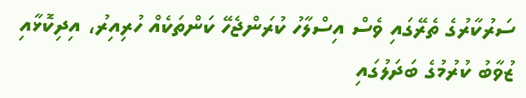ސަރުކާރުގެ ތެރޭގައި ވެސް އިސްލާހު ކުރަންޖެހޭ ކަންތަކެއް ހުރިއިރު، އިދިކޮޅާއި ޒުވާބު ކުރުމުގެ ބަދަލުގައި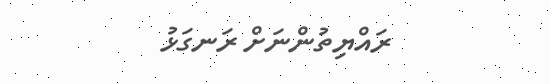ރައްޔިތުންނަށް ރަނގަޅު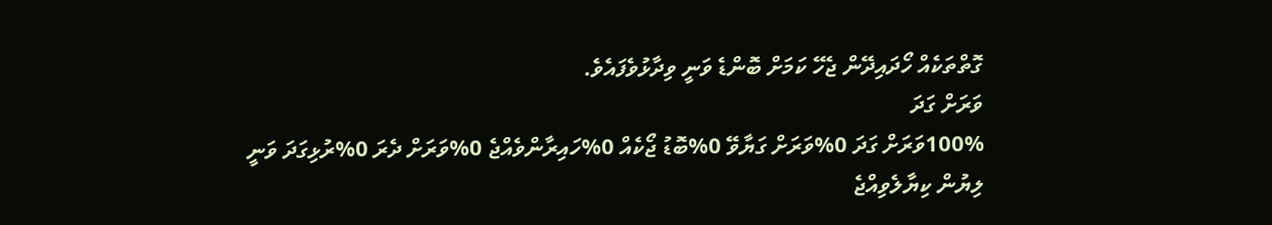ގޮތްތަކެއް ހޯދައިދޭން ޖެހޭ ކަމަށް ބޮންޑެ ވަނީ ވިދާޅުވެފައެވެ.
ވަރަށް ގަދަ
100%ވަރަށް ގަދަ 0%ވަރަށް ގަޔާވޭ 0%ބޮޑު ޖޯކެއް 0%ހައިރާންވެއްޖެ 0%ވަރަށް ދެރަ 0%ރުޅިގަދަ ވަނީ
ލިޔުން ކިޔާލެވިއްޖެ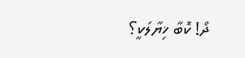ދޯ! ކޮބާ ޚިޔާލަކީ؟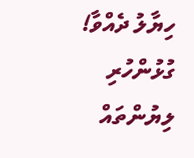ހިޔާލު ދެއްވާ!
ގުޅުންހުރި ލިޔުންތައް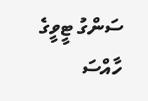ސަންގު ޓީވީގެ ހާއްސަ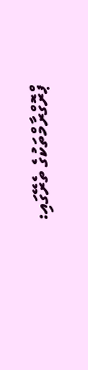ޕްރޮގްރާމްތަކުގެ ތެރޭގައި: